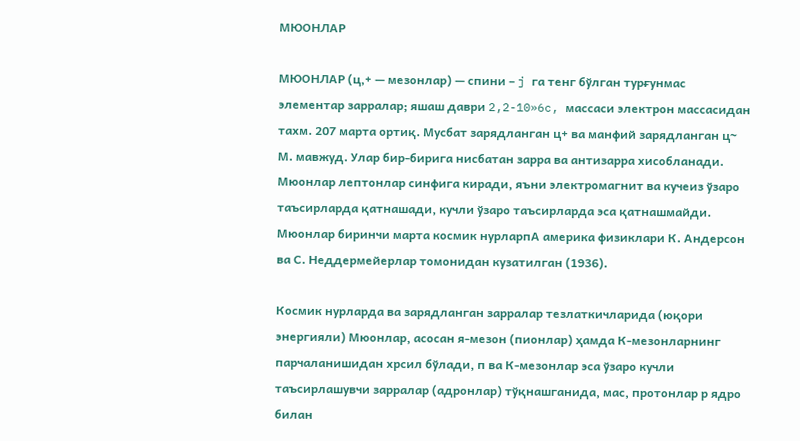МЮОНЛАР

МЮОНЛАР (ц,+ — мезонлар) — спини – j га тенг бўлган турғунмас элементар зарралар; яшаш даври 2,2-10»6c, массаси электрон массасидан тахм. 207 марта ортиқ. Мусбат зарядланган ц+ ва манфий зарядланган ц~ М. мавжуд. Улар бир-бирига нисбатан зарра ва антизарра хисобланади. Мюонлар лептонлар синфига киради, яъни электромагнит ва кучеиз ўзаро таъсирларда қатнашади, кучли ўзаро таъсирларда эса қатнашмайди. Мюонлар биринчи марта космик нурларпА америка физиклари К. Андерсон ва С. Неддермейерлар томонидан кузатилган (1936).

Космик нурларда ва зарядланган зарралар тезлаткичларида (юқори энергияли) Мюонлар, асосан я-мезон (пионлар) ҳамда К-мезонларнинг парчаланишидан хрсил бўлади, п ва К-мезонлар эса ўзаро кучли таъсирлашувчи зарралар (адронлар) тўқнашганида, мас, протонлар р ядро билан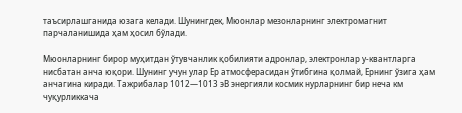таъсирлашганида юзага келади. Шунингдек, Мюонлар мезонларнинг электромагнит парчаланишида ҳам ҳосил бўлади.

Мюонларнинг бирор муҳитдан ўтувчанлик қобилияти адронлар, электронлар у-квантларга нисбатан анча юқори. Шунинг учун улар Ер атмосферасидан ўтибгина қолмай, Ернинг ўзига ҳам анчагина киради. Тажрибалар 1012—1013 эВ энергияли космик нурларнинг бир неча км чуқурликкача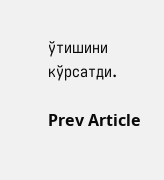ўтишини кўрсатди.

Prev Article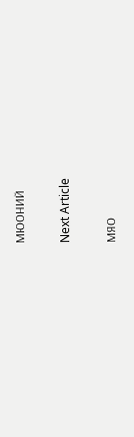МЮОНИЙ

Next Article

МЯО